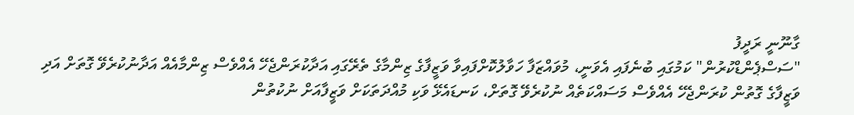ގާނޫނީ ރަދީފު
"ސަސްޕެންޑްކުރުން" ކަމުގައި ބުނެފައި އެވަނީ، މުވައްޒަފާ ހަވާލުކޮށްފައިވާ ވަޒީފާގެ ޒިންމާގެ ތެރޭގައި އަދާކުރަންޖެހޭ އެއްވެސް ޒިންމާއެއް އަދާނުކުރެވޭ ގޮތަށް އަދި ވަޒީފާގެ ގޮތުން ކުރަންޖެހޭ އެއްވެސް މަސައްކަތެއް ނުކުރެވޭ ގޮތަށް، ކަނޑައެޅޭ ވަކި މުއްދަތަކަށް ވަޒީފާއަށް ނުކުތުން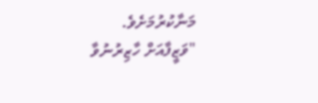މަނާކުރުމަށެވެ.
"ވަޒީފާއަށް ހާޒިރުނުވާ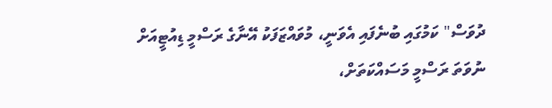ދުވަސް" ކަމުގައި ބުނެފައި އެވަނީ، މުވައްޒަފަކު އޭނާގެ ރަސްމީ ޑިއުޓީއަށް ނުވަތަ ރަސްމީ މަސައްކަތަށް،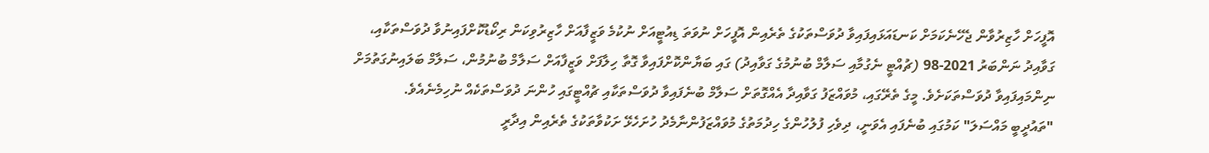އޮފީހަށް ހާޒިރުވާން ޖެހޭނެކަމަށް ކަނޑައަޅައިފައިވާ ދުވަސްތަކުގެ ތެރެއިން އޮފީހަށް ނުވަތަ ޑިއުޓީއަށް ނުކުމެ ވަޒީފާއަށް ހާޒިރުވިކަން ރިކޯޑުކޮށްފައިނުވާ ދުވަސްތަކާއި، ގަވާއިދު ނަންބަރު 2021-98 (ޗުއްޓީ ނެގުމާއި ސަލާމް ބުނުމުގެ ގަވާއިދު) ގައި ބަޔާންކޮށްފައިވާ ގޮތާ ހިލާފަށް ވަޒީފާއަށް ސަލާމް ބުނުމުން، ސަލާމް ބަލައިނުގަތުމަށް ނިންމައިފައިވާ ދުވަސްތަކަށެވެ. މީގެ ތެރޭގައި، މުވައްޒަފު ގަވާއިދާ އެއްގޮތަށް ސަލާމް ބުނެފައިވާ ދުވަސްތަކާއި ޗުއްޓީގައި ހުންނަ ދުވަސްތަކެއް ނުހިމެނެއެވެ.
"ތައުދީބީ މައްސަލަ" ކަމުގައި ބުނެފައި އެވަނީ، ދިވެހި ފުލުހުންގެ ހިދުމަތުގެ މުވައްޒަފުންނާމެދު ހުށަހެޅޭ ށަކުވާތަކުގެ ތެރެއިން އިދާރީ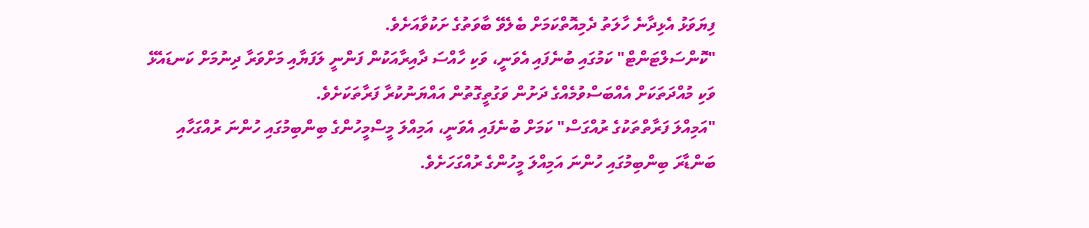ފިޔަވަޅު އެޅިދާނެ ހާލަތު ދެމިއޮތްކަމަށް ބެލެވޭ ބާވަތުގެ ށަކުވާއަށެވެ.
"ކޮންސަލްޓަންޓް" ކަމުގައި ބުނެފައި އެވަނީ، ވަކި ހާއްސަ ދާއިރާއަކުން ފަންނީ ލަފަޔާއި މަށްވަރާ ދިނުމަށް ކަނޑައެޅޭ ވަކި މުއްދަތަކަށް އެއްބަސްވުމެއްގެ ދަށުން ވަގުތީގޮތުން އައްޔަނުކުރާ ފަރާތަކަށެވެ.
"އަމިއްލަ ފަރާތްތަކުގެ ރުއްގަސް" ކަމަށް ބުނެފައި އެވަނީ، އަމިއްލަ މީސްމީހުންގެ ބިންބިމުގައި ހުންނަ ރުއްގަހާއި ބަންޑާރަ ބިންބިމުގައި ހުންނަ އަމިއްލަ މީހުންގެ ރުއްގަހަށެވެ.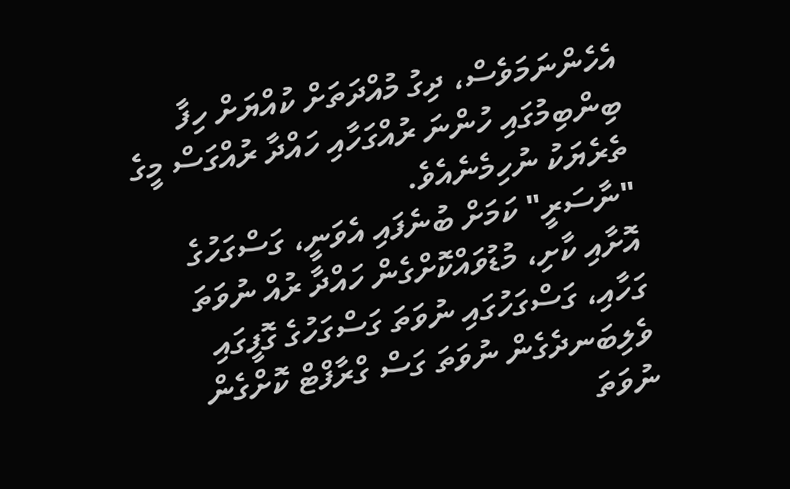އެހެންނަމަވެސް، ދިގު މުއްދަތަށް ކުއްޔަށް ހިފާ ބިންބިމުގައި ހުންނަ ރުއްގަހާއި ހައްދާ ރުއްގަސް މީގެ ތެރެޔަކު ނުހިމެނެއެވެ.
"ނާސަރީ" ކަމަށް ބުނެފައި އެވަނީ، ގަސްގަހުގެ އޮށާއި ކާށި، މުޑުވައްކޮށްގެން ހައްދާ ރުއް ނުވަތަ ގަހާއި، ގަސްގަހުގައި ނުވަތަ ގަސްގަހުގެ ގޮފީގައި ވެލިބަނދެގެން ނުވަތަ ގަސް ގްރާފްޓް ކޮށްގެން ނުވަތަ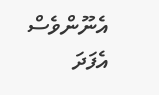އެނޫންވެސް އެފަދަ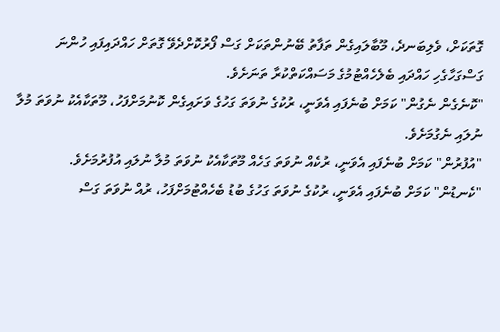ގޮތަކަށް، ވެލިބަނދެ، މޫބާލައިގެން ތަފާތު ބޭނުންތަކަށް ގަސް ފޯރުކޮށްދެވޭ ގޮތަށް ހައްދައިފައި ހުންނަ ގަސްގަހާގެހި ހައްދައި ބެލެހެއްޓުމުގެ މަސައްކަތްކުރާ ތަނަށެވެ.
"ކޮނެގެން ނެގުން" ކަމަށް ބުނެފައި އެވަނީ، ރުކުގެ ނުވަތަ ގަހުގެ ވަށައިގެން ކޮނުމަށްފަހު، މޫތަކާއެކު ނުވަތަ މުލާ ނުލައި ނެގުމަށެވެ.
"އުފުރުން" ކަމަށް ބުނެފައި އެވަނީ، ރުކެއް ނުވަތަ ގަހެއް މޫތަކާއެކު ނުވަތަ މުލާ ނުލައި އުފުރުމަށެވެ.
"ކެނޑުން" ކަމަށް ބުނެފައި އެވަނީ، ރުކުގެ ނުވަތަ ގަހުގެ ބުޑު ބެހެއްޓުމަށްފަހު، ރުއް ނުވަތަ ގަސް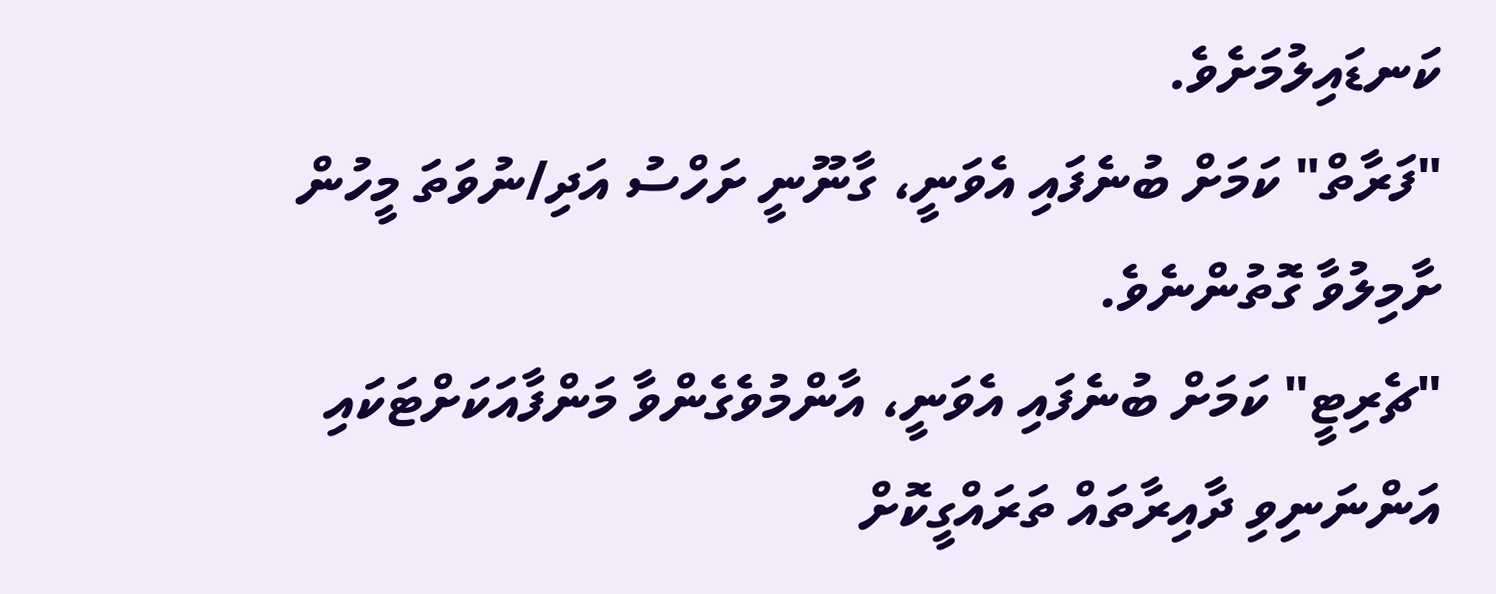ކަނޑައިލުމަށެވެ.
"ފަރާތް" ކަމަށް ބުނެފައި އެވަނީ، ގާނޫނީ ށަހްސު އަދި/ނުވަތަ މީހުން ށާމިލުވާ ގޮތުންނެވެ.
"ޗެރިޓީ" ކަމަށް ބުނެފައި އެވަނީ، އާންމުވެގެންވާ މަންފާއަކަށްޓަކައި އަންނަނިވި ދާއިރާތައް ތަރައްގީކޮށް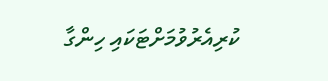ކުރިއެރުވުމަށްޓަކައި ހިންގާ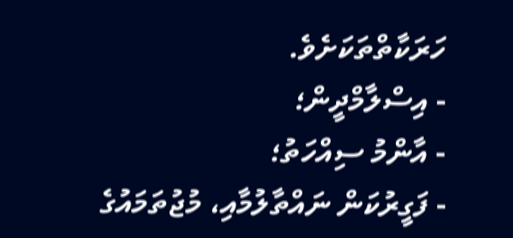ހަރަކާތްތަކަށެވެ.
- އިސްލާމްދީން؛
- އާންމު ސިއްހަތު؛
- ފަގީރުކަން ނައްތާލުމާއި، މުޖުތަމައުގެ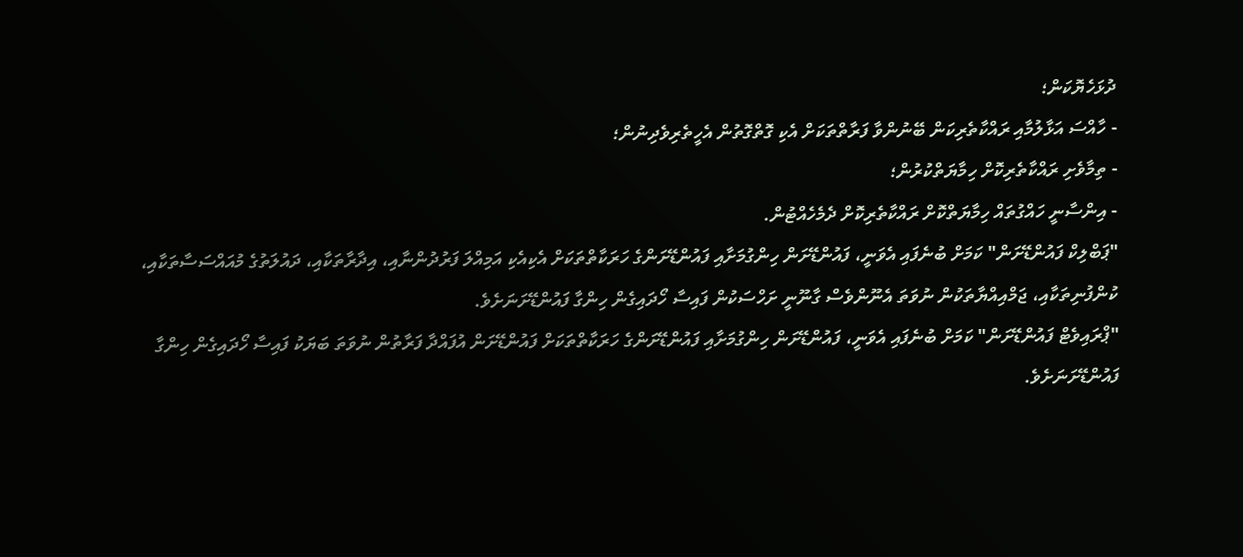ދުޅަހެޔޮކަން؛
- ހާއްސަ އަޅާލުމާއި ރައްކާތެރިކަން ބޭނުންވާ ފަރާތްތަކަށް އެކި ގޮތްގޮތުން އެހީތެރިވެދިނުން؛
- ތިމާވެށި ރައްކާތެރިކޮށް ހިމާޔަތްކުރުން؛
- އިންސާނީ ހައްގުތައް ހިމާޔަތްކޮށް ރައްކާތެރިކޮށް ދެމެހެއްޓުން.
"ޕަބްލިކް ފައުންޑޭށަން" ކަމަށް ބުނެފައި އެވަނީ، ފައުންޑޭށަން ހިންގުމަށާއި ފައުންޑޭށަންގެ ހަރަކާތްތަކަށް އެކިއެކި އަމިއްލަ ފަރުދުންނާއި، އިދާރާތަކާއި، ދައުލަތުގެ މުއައްސަސާތަކާއި، ކުންފުނިތަކާއި، ޖަމްއިއްޔާތަކުން ނުވަތަ އެނޫންވެސް ގާނޫނީ ށަހްސަކުން ފައިސާ ހޯދައިގެން ހިންގާ ފައުންޑޭށަނަށެވެ.
"ޕްރައިވެޓް ފައުންޑޭށަން" ކަމަށް ބުނެފައި އެވަނީ، ފައުންޑޭށަން ހިންގުމަށާއި ފައުންޑޭށަންގެ ހަރަކާތްތަކަށް ފައުންޑޭށަން އުފައްދާ ފަރާތުން ނުވަތަ ބަޔަކު ފައިސާ ހޯދައިގެން ހިންގާ ފައުންޑޭށަނަށެވެ.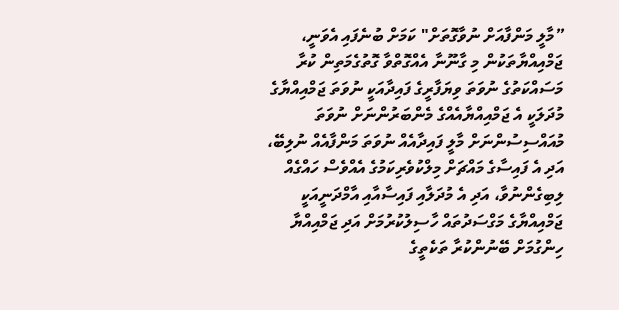”މާލީ މަންފާއަށް ނުވާގޮތަށް" ކަމަށް ބުނެފައި އެވަނީ، ޖަމްއިއްޔާތަކުން މި ގާނޫނާ އެއްގޮތްވާ ގޮތުގެމަތިން ކުރާ މަސައްކަތުގެ ނުވަތަ ވިޔަފާރީގެ ފައިދާއަކީ ނުވަތަ ޖަމްއިއްޔާގެ މުދަލަކީ އެ ޖަމްއިއްޔާއެއްގެ މެންބަރުންނަށް ނުވަތަ މުއައްސިސުންނަށް މާލީ ފައިދާއެއް ނުވަތަ މަންފާއެއް ނުލިބޭ، އަދި އެ ފައިސާގެ މައްޗަށް މިލްކުވެރިކަމުގެ އެއްވެސް ހައްގެއް ލިބިގެންނުވާ، އަދި އެ މުދަލާއި ފައިސާއާއި އާމްދަނީއަކީ ޖަމްއިއްޔާގެ މަގްސަދުތައް ހާސިލުކުރުމަށް އަދި ޖަމްއިއްޔާ ހިންގުމަށް ބޭނުންކުރާ ތަކެތީގެ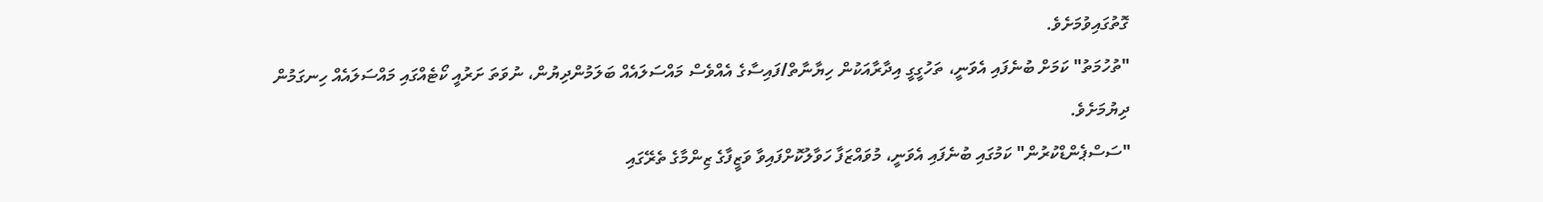ގޮތުގައިވުމަށެވެ.
"ތުހުމަތު" ކަމަށް ބުނެފައި އެވަނީ، ތަހުގީގީ އިދާރާއަކުން ހިޔާނާތް/ފައިސާގެ އެއްވެސް މައްސަލައެއް ބަލަމުންދިޔުން، ނުވަތަ ށަރުއީ ކޯޓެއްގައި މައްސަލައެއް ހިނގަމުން ދިޔުމަށެވެ.
"ސަސްޕެންޑްކުރުން" ކަމުގައި ބުނެފައި އެވަނީ، މުވައްޒަފާ ހަވާލުކޮށްފައިވާ ވަޒީފާގެ ޒިންމާގެ ތެރޭގައި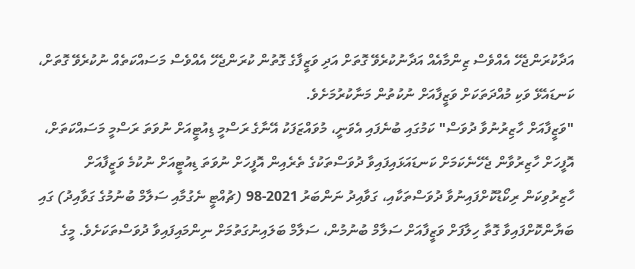އަދާކުރަންޖެހޭ އެއްވެސް ޒިންމާއެއް އަދާނުކުރެވޭ ގޮތަށް އަދި ވަޒީފާގެ ގޮތުން ކުރަންޖެހޭ އެއްވެސް މަސައްކަތެއް ނުކުރެވޭ ގޮތަށް، ކަނޑައެޅޭ ވަކި މުއްދަތަކަށް ވަޒީފާއަށް ނުކުތުން މަނާކުރުމަށެވެ.
"ވަޒީފާއަށް ހާޒިރުނުވާ ދުވަސް" ކަމުގައި ބުނެފައި އެވަނީ، މުވައްޒަފަކު އޭނާގެ ރަސްމީ ޑިއުޓީއަށް ނުވަތަ ރަސްމީ މަސައްކަތަށް، އޮފީހަށް ހާޒިރުވާން ޖެހޭނެކަމަށް ކަނޑައަޅައިފައިވާ ދުވަސްތަކުގެ ތެރެއިން އޮފީހަށް ނުވަތަ ޑިއުޓީއަށް ނުކުމެ ވަޒީފާއަށް ހާޒިރުވިކަން ރިކޯޑުކޮށްފައިނުވާ ދުވަސްތަކާއި، ގަވާއިދު ނަންބަރު 2021-98 (ޗުއްޓީ ނެގުމާއި ސަލާމް ބުނުމުގެ ގަވާއިދު) ގައި ބަޔާންކޮށްފައިވާ ގޮތާ ހިލާފަށް ވަޒީފާއަށް ސަލާމް ބުނުމުން، ސަލާމް ބަލައިނުގަތުމަށް ނިންމައިފައިވާ ދުވަސްތަކަށެވެ. މީގެ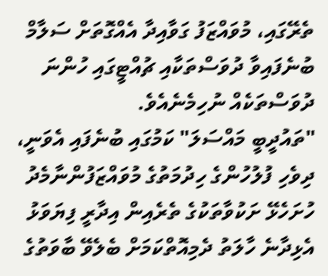ތެރޭގައި، މުވައްޒަފު ގަވާއިދާ އެއްގޮތަށް ސަލާމް ބުނެފައިވާ ދުވަސްތަކާއި ޗުއްޓީގައި ހުންނަ ދުވަސްތަކެއް ނުހިމެނެއެވެ.
"ތައުދީބީ މައްސަލަ" ކަމުގައި ބުނެފައި އެވަނީ، ދިވެހި ފުލުހުންގެ ހިދުމަތުގެ މުވައްޒަފުންނާމެދު ހުށަހެޅޭ ށަކުވާތަކުގެ ތެރެއިން އިދާރީ ފިޔަވަޅު އެޅިދާނެ ހާލަތު ދެމިއޮތްކަމަށް ބެލެވޭ ބާވަތުގެ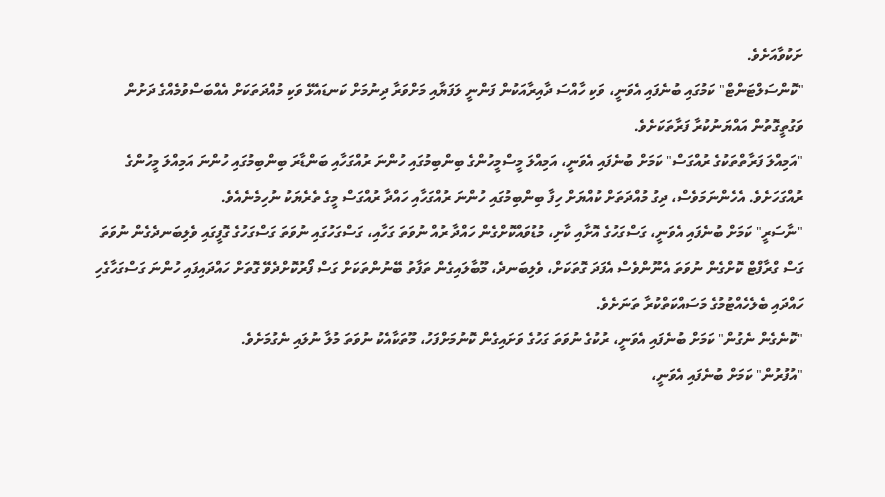ށަކުވާއަށެވެ.
"ކޮންސަލްޓަންޓް" ކަމުގައި ބުނެފައި އެވަނީ، ވަކި ހާއްސަ ދާއިރާއަކުން ފަންނީ ލަފަޔާއި މަށްވަރާ ދިނުމަށް ކަނޑައެޅޭ ވަކި މުއްދަތަކަށް އެއްބަސްވުމެއްގެ ދަށުން ވަގުތީގޮތުން އައްޔަނުކުރާ ފަރާތަކަށެވެ.
"އަމިއްލަ ފަރާތްތަކުގެ ރުއްގަސް" ކަމަށް ބުނެފައި އެވަނީ، އަމިއްލަ މީސްމީހުންގެ ބިންބިމުގައި ހުންނަ ރުއްގަހާއި ބަންޑާރަ ބިންބިމުގައި ހުންނަ އަމިއްލަ މީހުންގެ ރުއްގަހަށެވެ. އެހެންނަމަވެސް، ދިގު މުއްދަތަށް ކުއްޔަށް ހިފާ ބިންބިމުގައި ހުންނަ ރުއްގަހާއި ހައްދާ ރުއްގަސް މީގެ ތެރެޔަކު ނުހިމެނެއެވެ.
"ނާސަރީ" ކަމަށް ބުނެފައި އެވަނީ، ގަސްގަހުގެ އޮށާއި ކާށި، މުޑުވައްކޮށްގެން ހައްދާ ރުއް ނުވަތަ ގަހާއި، ގަސްގަހުގައި ނުވަތަ ގަސްގަހުގެ ގޮފީގައި ވެލިބަނދެގެން ނުވަތަ ގަސް ގްރާފްޓް ކޮށްގެން ނުވަތަ އެނޫންވެސް އެފަދަ ގޮތަކަށް، ވެލިބަނދެ، މޫބާލައިގެން ތަފާތު ބޭނުންތަކަށް ގަސް ފޯރުކޮށްދެވޭ ގޮތަށް ހައްދައިފައި ހުންނަ ގަސްގަހާގެހި ހައްދައި ބެލެހެއްޓުމުގެ މަސައްކަތްކުރާ ތަނަށެވެ.
"ކޮނެގެން ނެގުން" ކަމަށް ބުނެފައި އެވަނީ، ރުކުގެ ނުވަތަ ގަހުގެ ވަށައިގެން ކޮނުމަށްފަހު، މޫތަކާއެކު ނުވަތަ މުލާ ނުލައި ނެގުމަށެވެ.
"އުފުރުން" ކަމަށް ބުނެފައި އެވަނީ،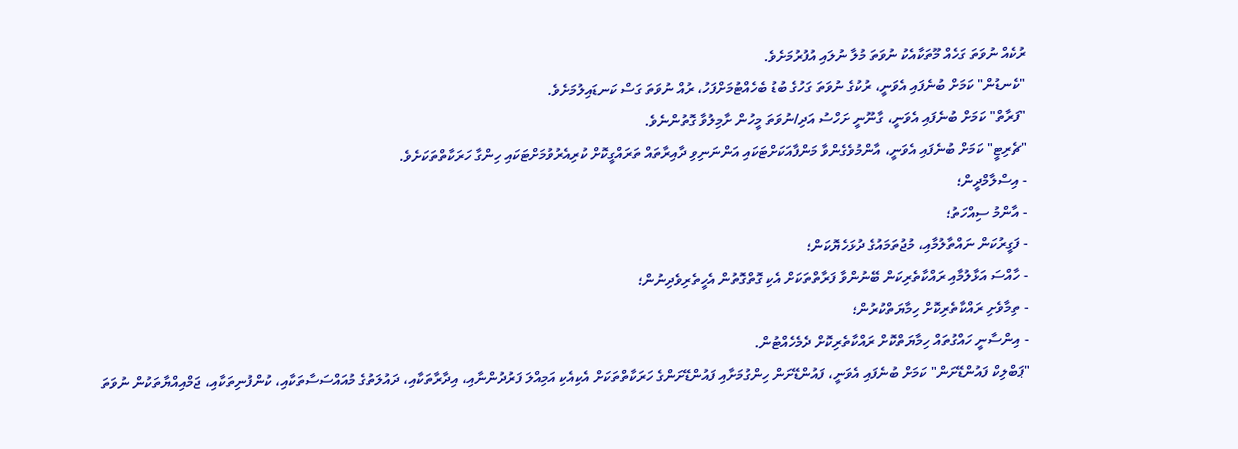ރުކެއް ނުވަތަ ގަހެއް މޫތަކާއެކު ނުވަތަ މުލާ ނުލައި އުފުރުމަށެވެ.
"ކެނޑުން" ކަމަށް ބުނެފައި އެވަނީ، ރުކުގެ ނުވަތަ ގަހުގެ ބުޑު ބެހެއްޓުމަށްފަހު، ރުއް ނުވަތަ ގަސް ކަނޑައިލުމަށެވެ.
"ފަރާތް" ކަމަށް ބުނެފައި އެވަނީ، ގާނޫނީ ށަހްސު އަދި/ނުވަތަ މީހުން ށާމިލުވާ ގޮތުންނެވެ.
"ޗެރިޓީ" ކަމަށް ބުނެފައި އެވަނީ، އާންމުވެގެންވާ މަންފާއަކަށްޓަކައި އަންނަނިވި ދާއިރާތައް ތަރައްގީކޮށް ކުރިއެރުވުމަށްޓަކައި ހިންގާ ހަރަކާތްތަކަށެވެ.
- އިސްލާމްދީން؛
- އާންމު ސިއްހަތު؛
- ފަގީރުކަން ނައްތާލުމާއި، މުޖުތަމައުގެ ދުޅަހެޔޮކަން؛
- ހާއްސަ އަޅާލުމާއި ރައްކާތެރިކަން ބޭނުންވާ ފަރާތްތަކަށް އެކި ގޮތްގޮތުން އެހީތެރިވެދިނުން؛
- ތިމާވެށި ރައްކާތެރިކޮށް ހިމާޔަތްކުރުން؛
- އިންސާނީ ހައްގުތައް ހިމާޔަތްކޮށް ރައްކާތެރިކޮށް ދެމެހެއްޓުން.
"ޕަބްލިކް ފައުންޑޭށަން" ކަމަށް ބުނެފައި އެވަނީ، ފައުންޑޭށަން ހިންގުމަށާއި ފައުންޑޭށަންގެ ހަރަކާތްތަކަށް އެކިއެކި އަމިއްލަ ފަރުދުންނާއި، އިދާރާތަކާއި، ދައުލަތުގެ މުއައްސަސާތަކާއި، ކުންފުނިތަކާއި، ޖަމްއިއްޔާތަކުން ނުވަތަ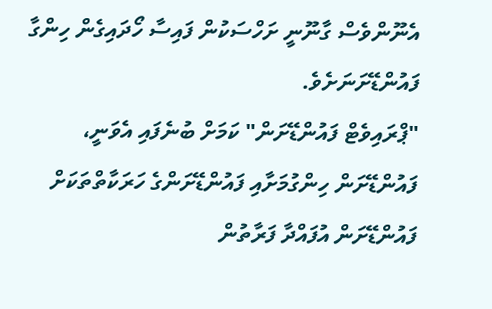އެނޫންވެސް ގާނޫނީ ށަހްސަކުން ފައިސާ ހޯދައިގެން ހިންގާ ފައުންޑޭށަނަށެވެ.
"ޕްރައިވެޓް ފައުންޑޭށަން" ކަމަށް ބުނެފައި އެވަނީ، ފައުންޑޭށަން ހިންގުމަށާއި ފައުންޑޭށަންގެ ހަރަކާތްތަކަށް ފައުންޑޭށަން އުފައްދާ ފަރާތުން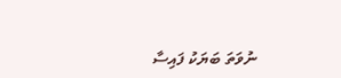ނުވަތަ ބަޔަކު ފައިސާ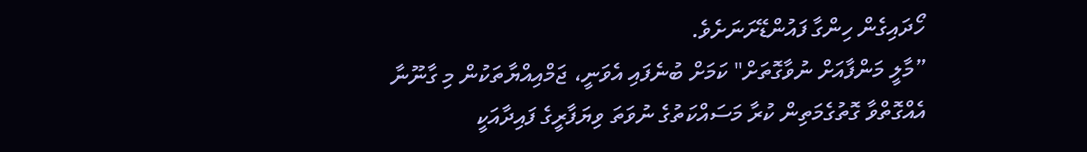ހޯދައިގެން ހިންގާ ފައުންޑޭށަނަށެވެ.
”މާލީ މަންފާއަށް ނުވާގޮތަށް" ކަމަށް ބުނެފައި އެވަނީ، ޖަމްއިއްޔާތަކުން މި ގާނޫނާ އެއްގޮތްވާ ގޮތުގެމަތިން ކުރާ މަސައްކަތުގެ ނުވަތަ ވިޔަފާރީގެ ފައިދާއަކީ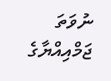ނުވަތަ ޖަމްއިއްޔާގެ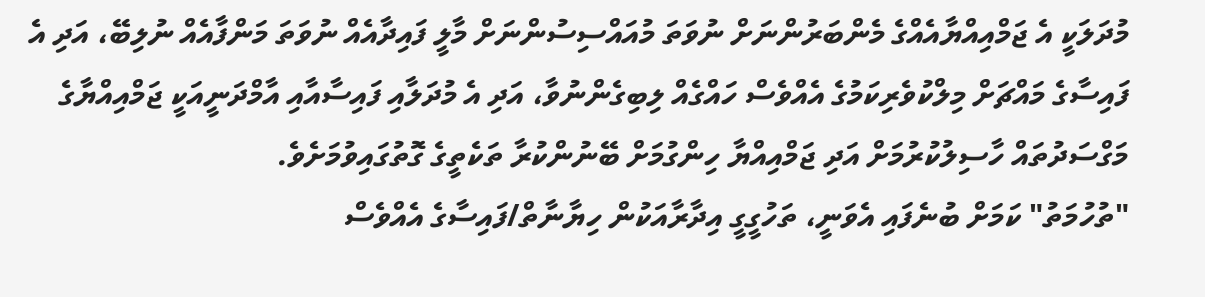މުދަލަކީ އެ ޖަމްއިއްޔާއެއްގެ މެންބަރުންނަށް ނުވަތަ މުއައްސިސުންނަށް މާލީ ފައިދާއެއް ނުވަތަ މަންފާއެއް ނުލިބޭ، އަދި އެ ފައިސާގެ މައްޗަށް މިލްކުވެރިކަމުގެ އެއްވެސް ހައްގެއް ލިބިގެންނުވާ، އަދި އެ މުދަލާއި ފައިސާއާއި އާމްދަނީއަކީ ޖަމްއިއްޔާގެ މަގްސަދުތައް ހާސިލުކުރުމަށް އަދި ޖަމްއިއްޔާ ހިންގުމަށް ބޭނުންކުރާ ތަކެތީގެ ގޮތުގައިވުމަށެވެ.
"ތުހުމަތު" ކަމަށް ބުނެފައި އެވަނީ، ތަހުގީގީ އިދާރާއަކުން ހިޔާނާތް/ފައިސާގެ އެއްވެސް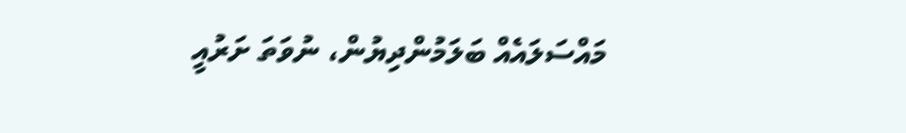މައްސަލައެއް ބަލަމުންދިޔުން، ނުވަތަ ށަރުއީ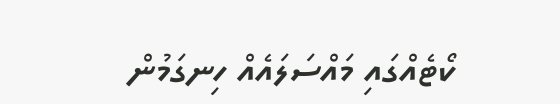ކޯޓެއްގައި މައްސަލައެއް ހިނގަމުން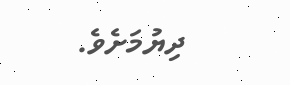ދިޔުމަށެވެ.